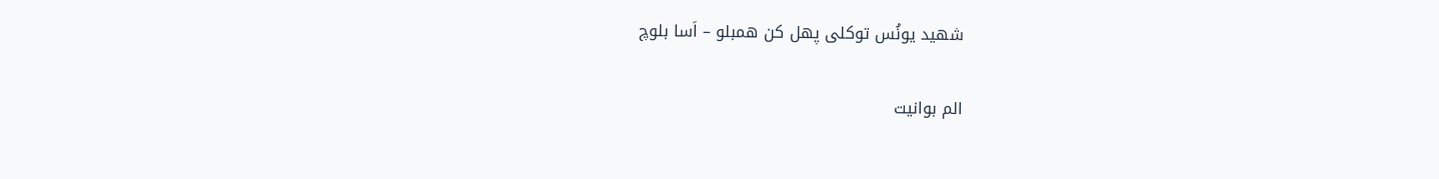شھید یونُس توکلی پھل کن ھمبلو – اَسا بلوچ

الم بوانیت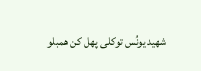شھید یونُس توکلی پھل کن ھمبلو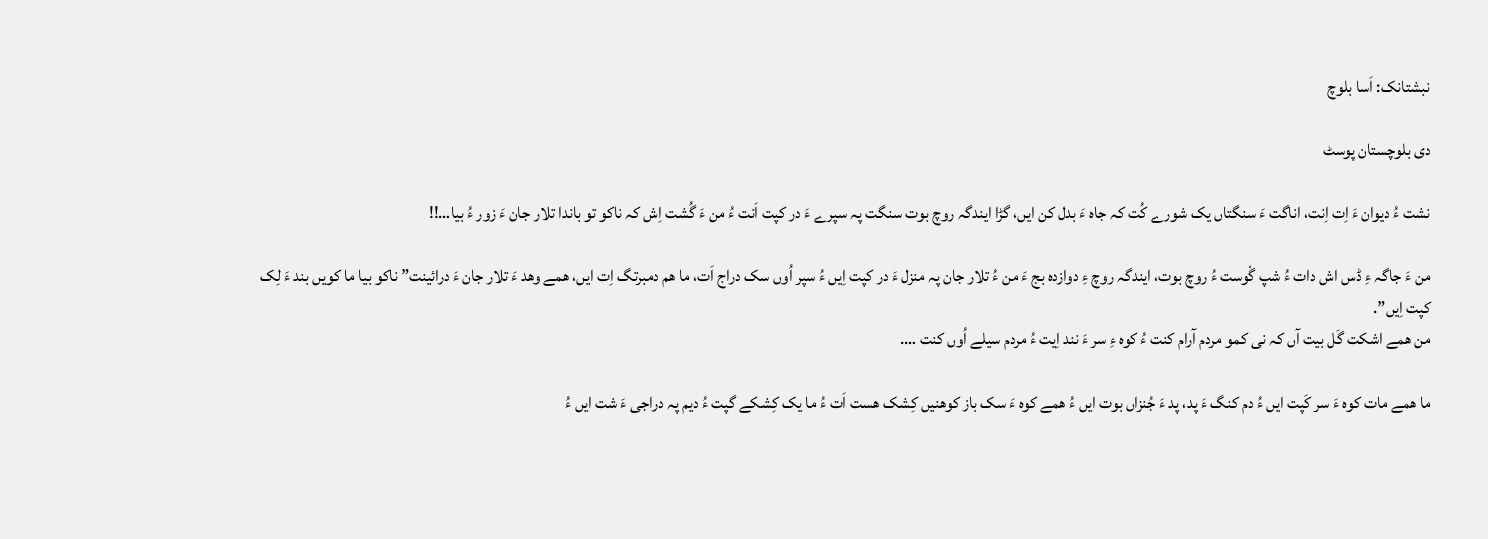نبشتانک: اَسا بلوچ

دی بلوچستان پوسٹ

نشت ءُ دیوان ءَ اِت اِنت، اناگت ءَ سنگتاں یک شورے کُت کہ جاہ ءَ بدل کن ایں، گڑا ایندگہ روچ بوت سنگت پہ سپرے ءَ در کپت اَنت ءُ من ءَ گُشت اِش کہ ناکو تو باندا تلار جان ءَ زور ءُ بیا…!!

من ءَ جاگہ ءِ ڈس اش دات ءُ شپ گْوست ءُ روچ بوت، ایندگہ روچ ءِ دوازدہ بج ءَ من ءُ تلار جان پہ منزل ءَ در کپت اِیں ءُ سپر اُوں سک دراج اَت، ما ھم دمبرتگ اِت ایں، ھمے وھد ءَ تلار جان ءَ درائینت” ناکو بیا ما کویں بند ءَ لِک کپت اِیں”.
من ھمے اشکت گَل بیت آں کہ نی کمو مردم آرام کنت ءُ کوہ ءِ سر ءَ نند اِیت ءُ مردم سیلے اُوں کنت ….

ما ھمے مات کوہ ءَ سر کَپت ایں ءُ دم کنگ ءَ پد، پد ءَ جُنزاں بوت ایں ءُ ھمے کوہ ءَ سک باز کوھنیں کِشک ھست اَت ءُ ما یک کِشکے گپت ءُ دیم پہ دراجی ءَ شت ایں ءُ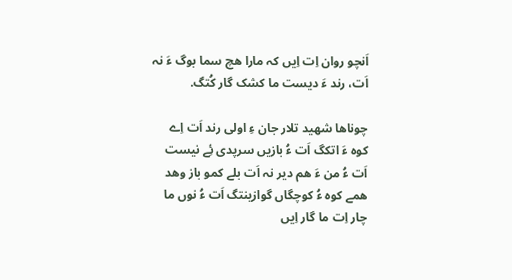اَنچو روان اِت اِیں کہ مارا ھچ سما بوگ ءَ نہ اَت، رند ءَ دیست ما کشک گار کُتگ.

چوناھا شھید تلار جان ءِ اولی رند اَت اِے کوہ ءَ اتکگ اَت ءُ بازیں سرپدی ئِے نیست اَت ءُ من ءَ ھم دیر نہ اَت بلے کمو باز وھد ھمے کوہ ءُ کوچگاں گوازینتگ اَت ءُ نوں ما چار اِت ما گار اِیں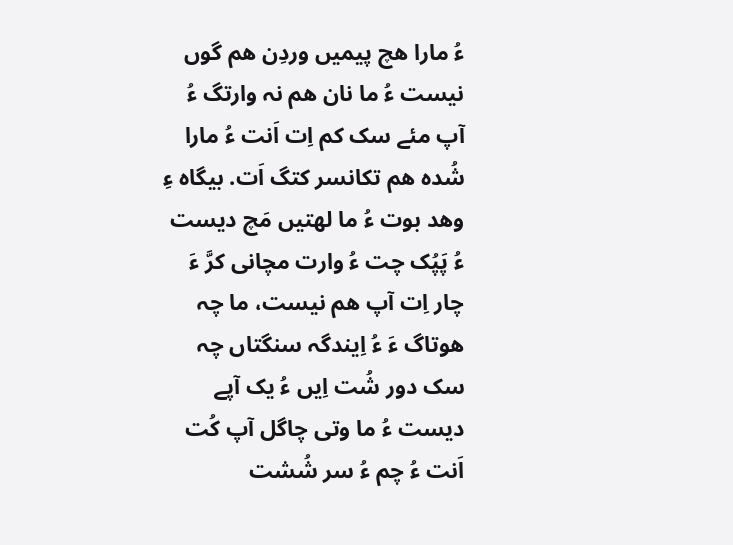ءُ مارا ھچ پیمیں وردِن ھم گوں نیست ءُ ما نان ھم نہ وارتگ ءُ آپ مئے سک کم اِت اَنت ءُ مارا شُدہ ھم تکانسر کتگ اَت. بیگاہ ءِ وھد بوت ءُ ما لھتیں مَچ دیست ءُ پَپُک چت ءُ وارت مچانی کرَّ ءَ چار اِت آپ ھم نیست، ما چہ ھوتاگ ءَ ءُ اِیندگہ سنگتاں چہ سک دور شُت اِیں ءُ یک آپے دیست ءُ ما وتی چاگل آپ کُت اَنت ءُ چم ءُ سر شُشت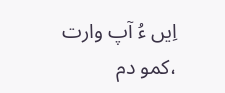اِیں ءُ آپ وارت ،کمو دم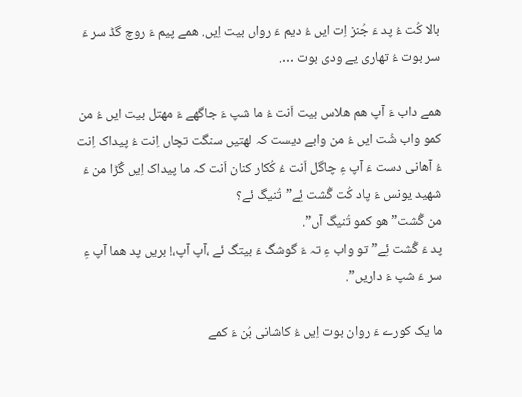بالا کُت ءُ پد ءَ جُنز اِت ایں ءُ دیم ءَ رواں بیت اِیں. ھمے پیم ءَ روچ گڈ سر ءَ سر بوت ءُ تھاری یے ودی بوت ….

ھمے داب ءَ آپ ھم ھلاس بیت اَنت ءُ ما شپ ءَ جاگھے ءَ مھتل بیت ایں ءُ من کمو واب شُت ایں ءُ من وابے دیست کہ لھتیں سنگت تچاں اِنت ءُ پیداک اِنت ءُ آھانی دست ءَ آپ ءِ چاگل اَنت ءُ کُکار کنان اَنت کہ ما پیداک اِیں گُڑا من ءَ شھید یونس ءَ پاد کُت گُشت ئِے”تُنیگ ئے؟
من گُشت” ھو کمو تُنیگ آں”.
پد ءَ گُشت ئِے” تو واب ءِ تہ ءَ گوشگ ءَ بیتگ ئے ،آپ آپ،! بریں پد ھما آپ ءِ سر ءَ شپ ءَ داریں”.

ما یک کورے ءَ روان بوت اِیں ءُ کاشانی بُن ءَ کمے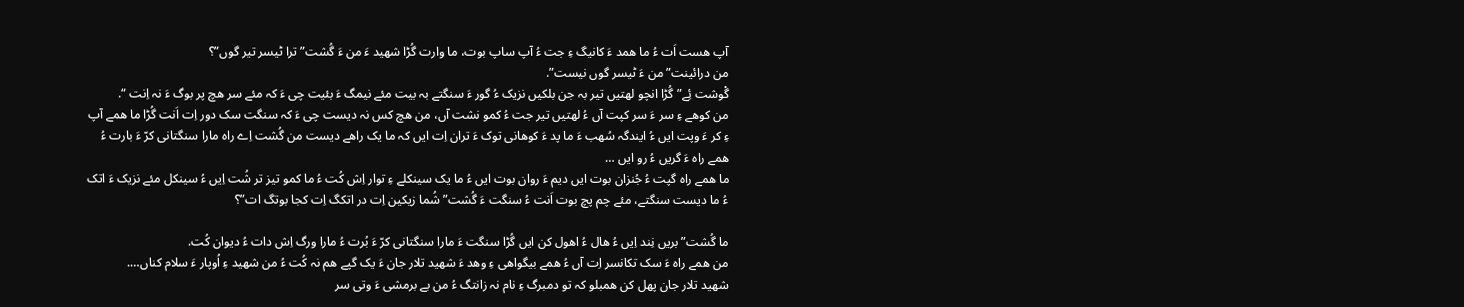آپ ھست اَت ءُ ما ھمد ءَ کانیگ ءِ جت ءُ آپ ساپ بوت، ما وارت گُڑا شھید ءَ من ءَ گُشت” ترا ٹیسر تیر گوں”؟
من درائینت” من ءَ ٹیسر گوں نیست”.
گْوشت ئِے” گُڑا انچو لھتیں تیر بہ جن بلکیں نزیک ءُ گور ءَ سنگتے بہ بیت مئے نیمگ ءَ بئیت چی ءَ کہ مئے سر ھچ پر بوگ ءَ نہ اِنت “.
من کوھے ءِ سر ءَ سر کپت آں ءُ لھتیں تیر جت ءُ کمو نشت آں، من ھچ کس نہ دیست چی ءَ کہ سنگت سک دور اِت اَنت گُڑا ما ھمے آپ ءِ کر ءَ وپت ایں ءُ ایندگہ سُھب ءَ ما پد ءَ کوھانی توک ءَ تران اِت ایں کہ ما یک راھے دیست من گُشت اِے راہ مارا سنگتانی کرّ ءَ بارت ءُ ھمے راہ ءَ گریں ءُ رو ایں …
ما ھمے راہ گپت ءُ جُنزان بوت ایں دیم ءَ روان بوت ایں ءُ ما یک سینکلے ءِ توار اِش کُت ءُ ما کمو تیز تر شُت اِیں ءُ سینکل مئے نزیک ءَ اتک ءُ ما دیست سنگتے، مئے چم پچ بوت اَنت ءُ سنگت ءَ گُشت” شُما زیکین اِت در اتکگ اِت کجا بوتگ ات”؟

ما گُشت” بریں نِند اِیں ءُ ھال ءُ اھول کن ایں گُڑا سنگت ءَ مارا سنگتانی کرّ ءَ بُرت ءُ مارا ورگ اِش دات ءُ دیوان کُت.
من ھمے راہ ءَ سک تکانسر اِت آں ءُ ھمے بیگواھی ءِ وھد ءَ شھید تلار جان ءَ یک گپے ھم نہ کُت ءُ من شھید ءِ اُوپار ءَ سلام کناں….
شھید تلار جان پھل کن ھمبلو کہ تو دمبرگ ءِ نام نہ زانتگ ءُ من بے برمشی ءَ وتی سر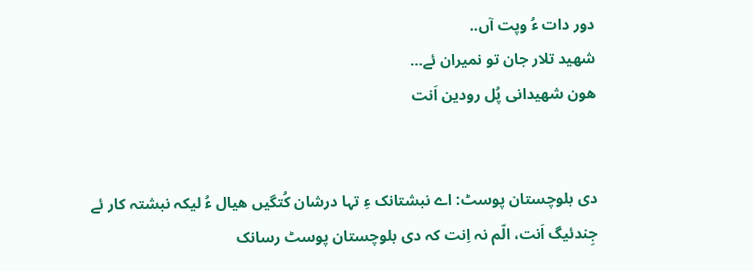دور دات ءُ وپت آں..
شھید تلار جان تو نمیران ئے…
ھون شھیدانی پُل رودین اَنت


دی بلوچستان پوسٹ: اے نبشتانک ءِ تہا درشان کُتگیں ھیال ءُ لیکہ نبشتہ کار ئے جِندئیگ اَنت، الّم نہ اِنت کہ دی بلوچستان پوسٹ رسانک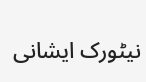نیٹورک ایشانی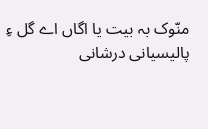منّوک بہ بیت یا اگاں اے گل ءِ پالیسیانی درشانی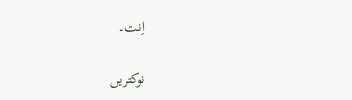اِنت۔

نوکتریں